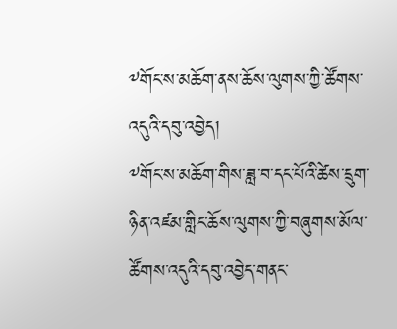༸གོང་ས་མཆོག་ནས་ཆོས་ལུགས་ཀྱི་ཚོགས་འདུའི་དབུ་འབྱེད།
༸གོང་ས་མཆོག་གིས་ཟླ་བ་དང་པོའི་ཚེས་དྲུག་ཉིན་འཛམ་གླིང་ཆོས་ལུགས་ཀྱི་བཞུགས་མོལ་ཚོགས་འདུའི་དབུ་འབྱེད་གནང་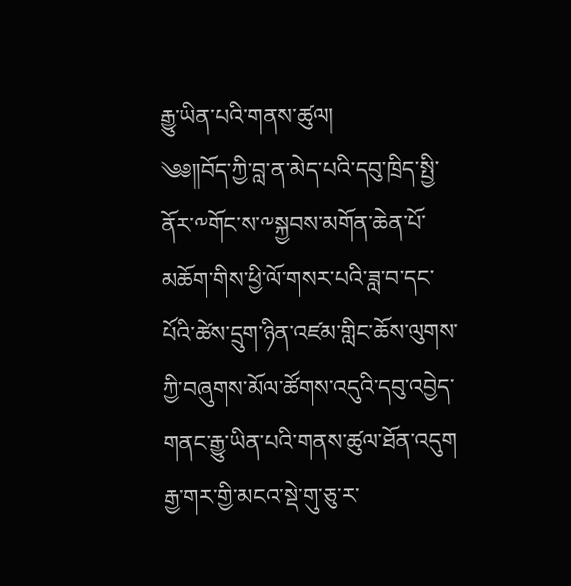རྒྱུ་ཡིན་པའི་གནས་ཚུལ།
༄༅༎བོད་ཀྱི་བླ་ན་མེད་པའི་དབུ་ཁྲིད་སྤྱི་ནོར་༸གོང་ས་༸སྐྱབས་མགོན་ཆེན་པོ་མཆོག་གིས་ཕྱི་ལོ་གསར་པའི་ཟླ་བ་དང་པོའི་ཚེས་དྲུག་ཉིན་འཛམ་གླིང་ཆོས་ལུགས་ཀྱི་བཞུགས་མོལ་ཚོགས་འདུའི་དབུ་འབྱེད་གནང་རྒྱུ་ཡིན་པའི་གནས་ཚུལ་ཐོན་འདུག
རྒྱ་གར་གྱི་མངའ་སྡེ་གུ་ཅུ་ར་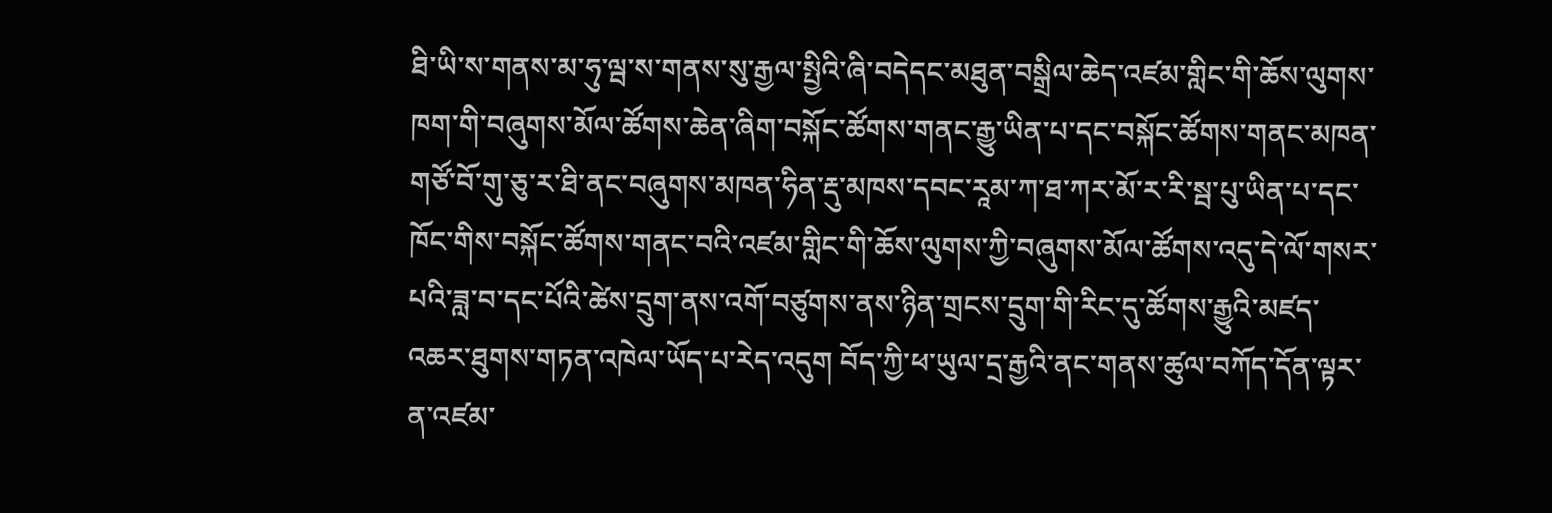ཐི་ཡི་ས་གནས་མ་ཧུ་ལྦ་ས་གནས་སུ་རྒྱལ་སྤྱིའི་ཞི་བདེདང་མཐུན་བསྒྲིལ་ཆེད་འཛམ་གླིང་གི་ཆོས་ལུགས་ཁག་གི་བཞུགས་མོལ་ཚོགས་ཆེན་ཞིག་བསྐོང་ཚོགས་གནང་རྒྱུ་ཡིན་པ་དང་བསྐོང་ཚོགས་གནང་མཁན་གཙོ་བོ་གུ་ཅུ་ར་ཐི་ནང་བཞུགས་མཁན་ཧིན་རྡུ་མཁས་དབང་རཱམ་ཀ་ཐ་ཀར་མོ་ར་རི་སྦ་པུ་ཡིན་པ་དང་ཁོང་གིས་བསྐོང་ཚོགས་གནང་བའི་འཛམ་གླིང་གི་ཆོས་ལུགས་ཀྱི་བཞུགས་མོལ་ཚོགས་འདུ་དེ་ལོ་གསར་པའི་ཟླ་བ་དང་པོའི་ཚེས་དྲུག་ནས་འགོ་བཙུགས་ནས་ཉིན་གྲངས་དྲུག་གི་རིང་དུ་ཚོགས་རྒྱུའི་མཛད་འཆར་ཐུགས་གཏན་འཁེལ་ཡོད་པ་རེད་འདུག བོད་ཀྱི་ཕ་ཡུལ་དྲ་རྒྱའི་ནང་གནས་ཚུལ་བཀོད་དོན་ལྟར་ན་འཛམ་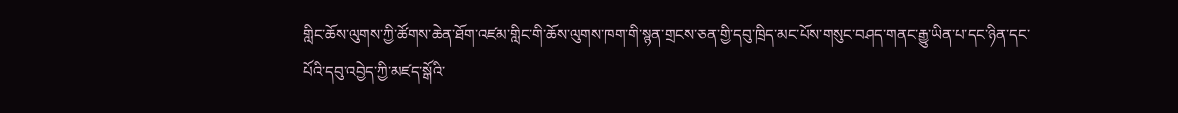གླིང་ཆོས་ལུགས་ཀྱི་ཚོགས་ཆེན་ཐོག་འཛམ་གླིང་གི་ཆོས་ལུགས་ཁག་གི་སྙན་གྲངས་ཅན་གྱི་དབུ་ཁྲིད་མང་པོས་གསུང་བཤད་གནང་རྒྱུ་ཡིན་པ་དང་ཉིན་དང་པོའི་དབུ་འབྱེད་ཀྱི་མཛད་སྒོའི་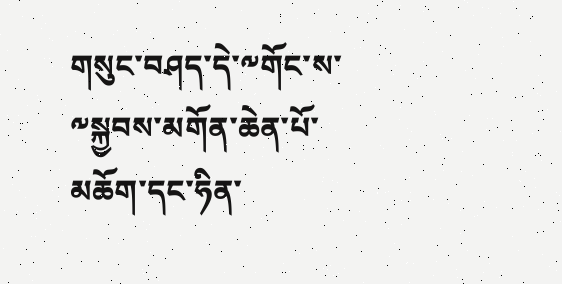གསུང་བཤད་དེ་༸གོང་ས་༸སྐྱབས་མགོན་ཆེན་པོ་མཆོག་དང་ཧིན་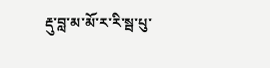རྡུ་བླ་མ་མོ་ར་རི་སྦ་པུ་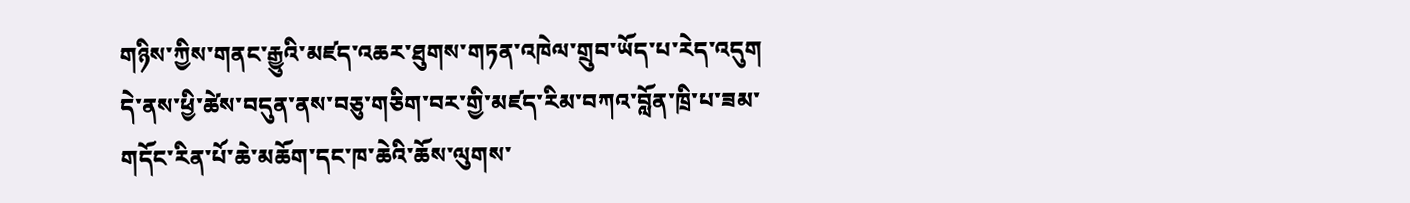གཉིས་ཀྱིས་གནང་རྒྱུའི་མཛད་འཆར་ཐུགས་གཏན་འཁེལ་གྲུབ་ཡོད་པ་རེད་འདུག དེ་ནས་ཕྱི་ཚེས་བདུན་ནས་བཅུ་གཅིག་བར་གྱི་མཛད་རིམ་བཀའ་བློན་ཁྲི་པ་ཟམ་གདོང་རིན་པོ་ཆེ་མཆོག་དང་ཁ་ཆེའི་ཆོས་ལུགས་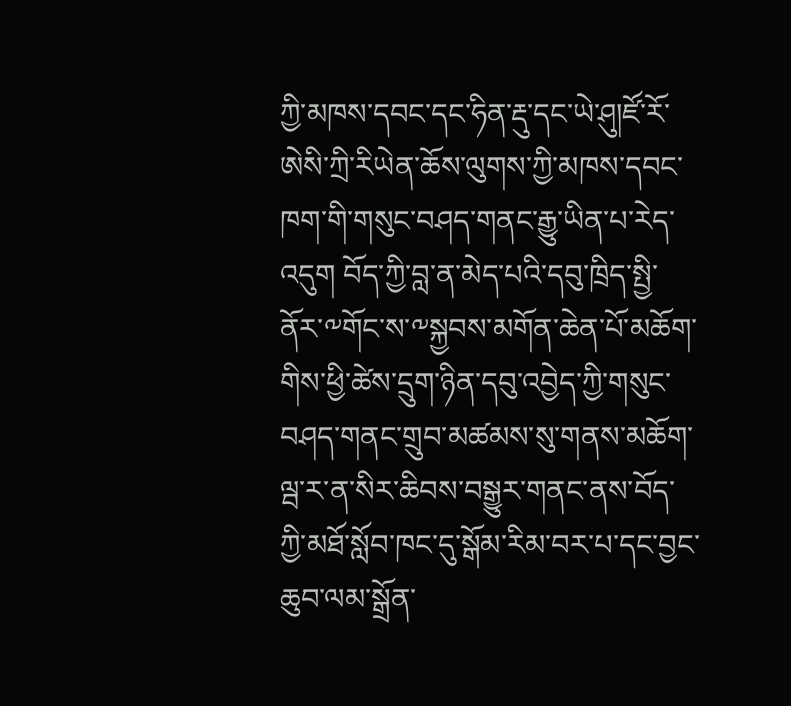ཀྱི་མཁས་དབང་དང་ཧིན་རྡུ་དང་ཡེ་ཤུ།ཛོ་རོ་ཨེསི་ཀྲི་རིཡེན་ཆོས་ལུགས་ཀྱི་མཁས་དབང་ཁག་གི་གསུང་བཤད་གནང་རྒྱུ་ཡིན་པ་རེད་འདུག བོད་ཀྱི་བླ་ན་མེད་པའི་དབུ་ཁྲིད་སྤྱི་ནོར་༸གོང་ས་༸སྐྱབས་མགོན་ཆེན་པོ་མཆོག་གིས་ཕྱི་ཚེས་དྲུག་ཉིན་དབུ་འབྱེད་ཀྱི་གསུང་བཤད་གནང་གྲུབ་མཚམས་སུ་གནས་མཆོག་ལྦ་ར་ན་སིར་ཆིབས་བསྒྱུར་གནང་ནས་བོད་ཀྱི་མཐོ་སློབ་ཁང་དུ་སྒོམ་རིམ་བར་པ་དང་བྱང་ཆུབ་ལམ་སྒྲོན་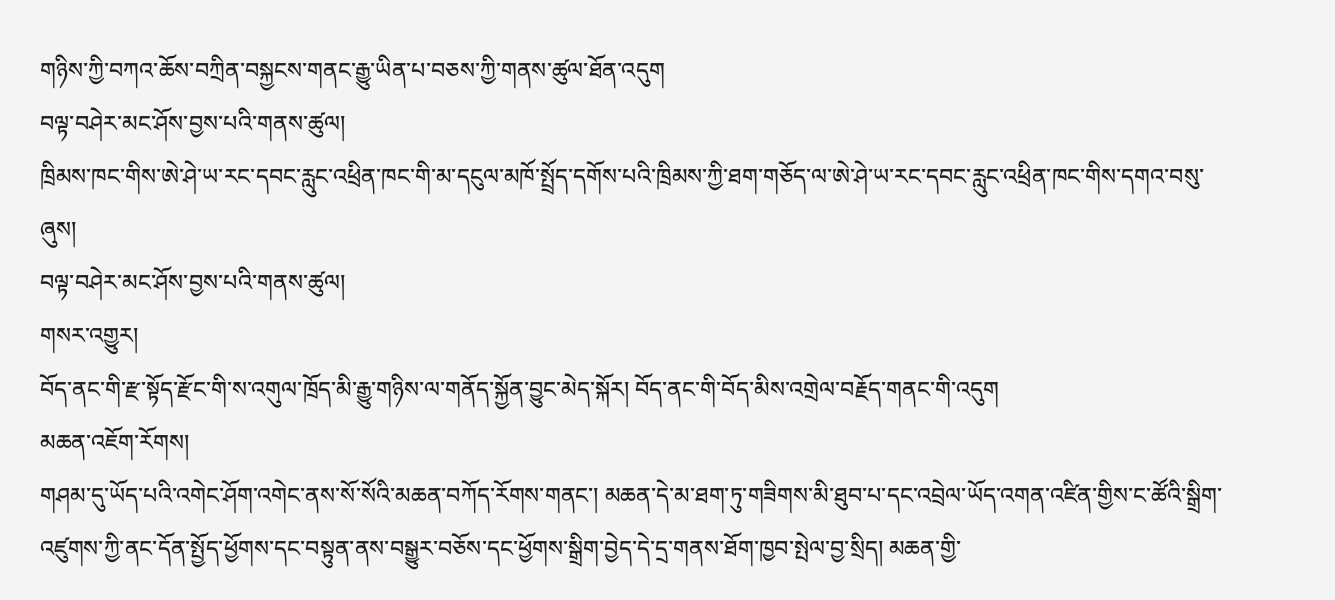གཉིས་ཀྱི་བཀའ་ཆོས་བཀྲིན་བསྐྱངས་གནང་རྒྱུ་ཡིན་པ་བཅས་ཀྱི་གནས་ཚུལ་ཐོན་འདུག
བལྟ་བཤེར་མང་ཤོས་བྱས་པའི་གནས་ཚུལ།
ཁྲིམས་ཁང་གིས་ཨེ་ཤེ་ཡ་རང་དབང་རླུང་འཕྲིན་ཁང་གི་མ་དངུལ་མཁོ་སྤྲོད་དགོས་པའི་ཁྲིམས་ཀྱི་ཐག་གཅོད་ལ་ཨེ་ཤེ་ཡ་རང་དབང་རླུང་འཕྲིན་ཁང་གིས་དགའ་བསུ་ཞུས།
བལྟ་བཤེར་མང་ཤོས་བྱས་པའི་གནས་ཚུལ།
གསར་འགྱུར།
བོད་ནང་གི་རྫ་སྟོད་རྫོང་གི་ས་འགུལ་ཁྲོད་མི་རྒྱུ་གཉིས་ལ་གནོད་སྐྱོན་བྱུང་མེད་སྐོར། བོད་ནང་གི་བོད་མིས་འགྲེལ་བརྗོད་གནང་གི་འདུག
མཆན་འཇོག་རོགས།
གཤམ་དུ་ཡོད་པའི་འགེང་ཤོག་འགེང་ནས་སོ་སོའི་མཆན་བཀོད་རོགས་གནང་། མཆན་དེ་མ་ཐག་ཏུ་གཟིགས་མི་ཐུབ་པ་དང་འབྲེལ་ཡོད་འགན་འཛིན་གྱིས་ང་ཚོའི་སྒྲིག་འཛུགས་ཀྱི་ནང་དོན་སྤྱོད་ཕྱོགས་དང་བསྟུན་ནས་བསྒྱུར་བཅོས་དང་ཕྱོགས་སྒྲིག་བྱེད་དེ་དྲ་གནས་ཐོག་ཁྱབ་སྤེལ་བྱ་སྲིད། མཆན་གྱི་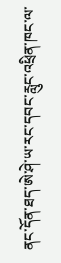ནང་དོན་ཐད་ཨེ་ཤེ་ཡ་རང་དབང་རླུང་འཕྲིན་ཁང་ལ་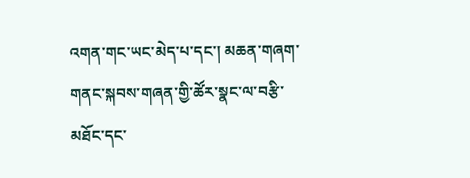འགན་གང་ཡང་མེད་པ་དང་། མཆན་གཞག་གནང་སྐབས་གཞན་གྱི་ཚོར་སྣང་ལ་བརྩི་མཐོང་དང་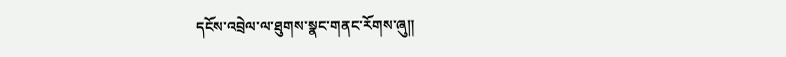དངོས་འབྲེལ་ལ་ཐུགས་སྣང་གནང་རོགས་ཞུ༎